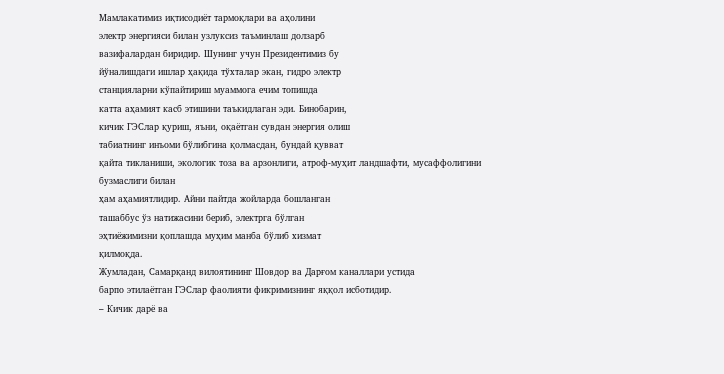Мамлакатимиз иқтисодиёт тармоқлари ва аҳолини
электр энергияси билан узлуксиз таъминлаш долзарб
вазифалардан биридир. Шунинг учун Президентимиз бу
йўналишдаги ишлар ҳақида тўхталар экан, гидро электр
станцияларни кўпайтириш муаммога ечим топишда
катта аҳамият касб этишини таъкидлаган эди. Бинобарин,
кичик ГЭСлар қуриш, яъни, оқаётган сувдан энергия олиш
табиатнинг инъоми бўлибгина қолмасдан, бундай қувват
қайта тикланиши, экологик тоза ва арзонлиги, атроф-муҳит ландшафти, мусаффолигини бузмаслиги билан
ҳам аҳамиятлидир. Айни пайтда жойларда бошланган
ташаббус ўз натижасини бериб, электрга бўлган
эҳтиёжимизни қоплашда муҳим манба бўлиб хизмат
қилмоқда.
Жумладан, Самарқанд вилоятининг Шовдор ва Дарғом каналлари устида
барпо этилаётган ГЭСлар фаолияти фикримизнинг яққол исботидир.
– Кичик дарё ва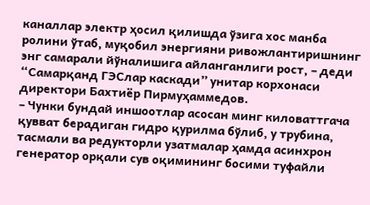каналлар электр ҳосил қилишда ўзига хос манба ролини ўтаб, муқобил энергияни ривожлантиришнинг энг самарали йўналишига айланганлиги рост, – деди “Самарқанд ГЭСлар каскади” унитар корхонаси директори Бахтиёр Пирмуҳаммедов.
– Чунки бундай иншоотлар асосан минг киловаттгача қувват берадиган гидро қурилма бўлиб, у трубина, тасмали ва редукторли узатмалар ҳамда асинхрон генератор орқали сув оқимининг босими туфайли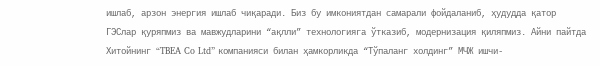ишлаб, арзон энергия ишлаб чиқаради. Биз бу имкониятдан самарали фойдаланиб, ҳудудда қатор ГЭСлар қуряпмиз ва мавжудларини “ақлли” технологияга ўтказиб, модернизация қиляпмиз. Айни пайтда Хитойнинг “TBEA Co Ltd” компанияси билан ҳамкорликда “Тўпаланг холдинг” МЧЖ ишчи-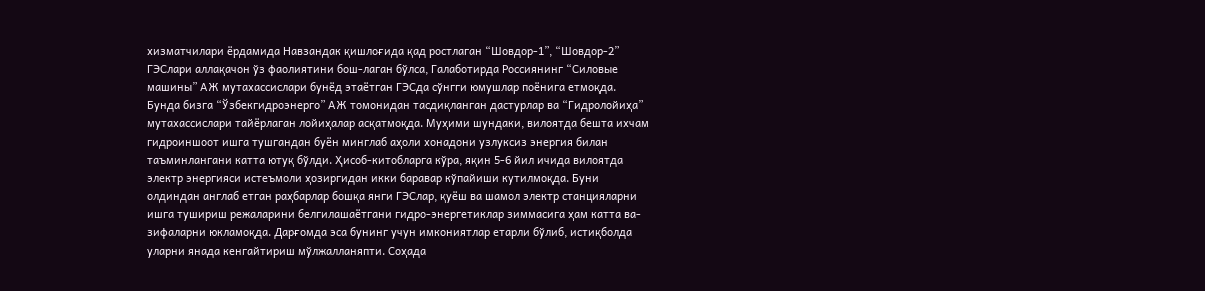хизматчилари ёрдамида Навзандак қишлоғида қад ростлаган “Шовдор-1”, “Шовдор-2” ГЭСлари аллақачон ўз фаолиятини бош-лаган бўлса, Галаботирда Россиянинг “Силовые машины” АЖ мутахассислари бунёд этаётган ГЭСда сўнгги юмушлар поёнига етмоқда. Бунда бизга “Ўзбекгидроэнерго” АЖ томонидан тасдиқланган дастурлар ва “Гидролойиҳа” мутахассислари тайёрлаган лойиҳалар асқатмоқда. Муҳими шундаки, вилоятда бешта ихчам гидроиншоот ишга тушгандан буён минглаб аҳоли хонадони узлуксиз энергия билан таъминлангани катта ютуқ бўлди. Ҳисоб-китобларга кўра, яқин 5-6 йил ичида вилоятда электр энергияси истеъмоли ҳозиргидан икки баравар кўпайиши кутилмоқда. Буни олдиндан англаб етган раҳбарлар бошқа янги ГЭСлар, қуёш ва шамол электр станцияларни ишга тушириш режаларини белгилашаётгани гидро-энергетиклар зиммасига ҳам катта ва-зифаларни юкламоқда. Дарғомда эса бунинг учун имкониятлар етарли бўлиб, истиқболда уларни янада кенгайтириш мўлжалланяпти. Соҳада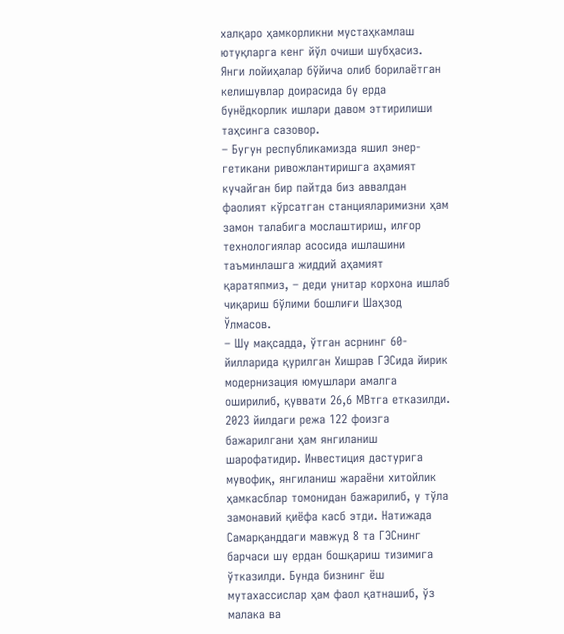халқаро ҳамкорликни мустаҳкамлаш ютуқларга кенг йўл очиши шубҳасиз. Янги лойиҳалар бўйича олиб борилаётган келишувлар доирасида бу ерда бунёдкорлик ишлари давом эттирилиши таҳсинга сазовор.
– Бугун республикамизда яшил энер-гетикани ривожлантиришга аҳамият кучайган бир пайтда биз аввалдан фаолият кўрсатган станцияларимизни ҳам замон талабига мослаштириш, илғор технологиялар асосида ишлашини таъминлашга жиддий аҳамият қаратяпмиз, – деди унитар корхона ишлаб чиқариш бўлими бошлиғи Шаҳзод Ўлмасов.
– Шу мақсадда, ўтган асрнинг 60-йилларида қурилган Хишрав ГЭСида йирик модернизация юмушлари амалга оширилиб, қуввати 26,6 МВтга етказилди. 2023 йилдаги режа 122 фоизга бажарилгани ҳам янгиланиш шарофатидир. Инвестиция дастурига мувофиқ, янгиланиш жараёни хитойлик ҳамкасблар томонидан бажарилиб, у тўла замонавий қиёфа касб этди. Натижада Самарқанддаги мавжуд 8 та ГЭСнинг барчаси шу ердан бошқариш тизимига ўтказилди. Бунда бизнинг ёш мутахассислар ҳам фаол қатнашиб, ўз малака ва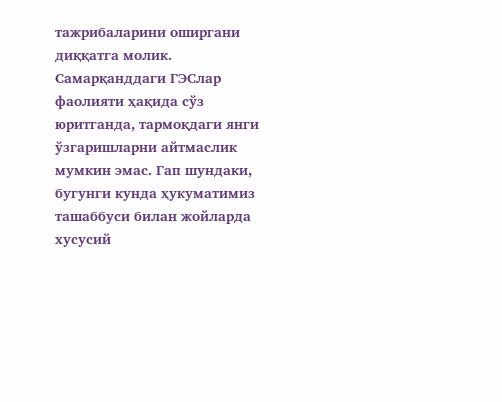тажрибаларини оширгани диққатга молик. Самарқанддаги ГЭСлар фаолияти ҳақида сўз юритганда, тармоқдаги янги ўзгаришларни айтмаслик мумкин эмас. Гап шундаки, бугунги кунда ҳукуматимиз ташаббуси билан жойларда хусусий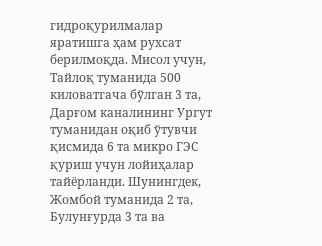гидроқурилмалар яратишга ҳам рухсат берилмоқда. Мисол учун, Тайлоқ туманида 500 киловатгача бўлган 3 та, Дарғом каналининг Ургут туманидан оқиб ўтувчи қисмида 6 та микро ГЭС қуриш учун лойиҳалар тайёрланди. Шунингдек, Жомбой туманида 2 та, Булунғурда 3 та ва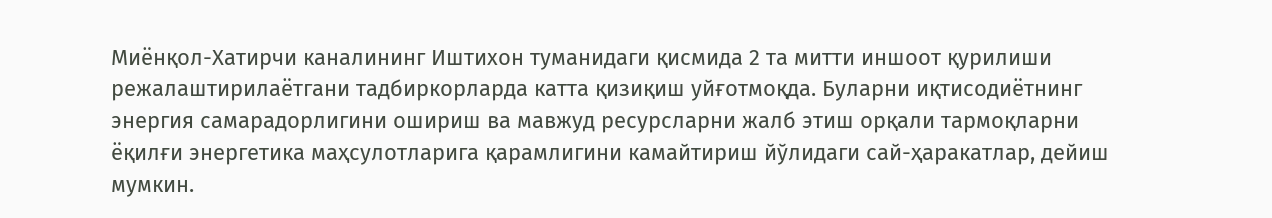Миёнқол-Хатирчи каналининг Иштихон туманидаги қисмида 2 та митти иншоот қурилиши режалаштирилаётгани тадбиркорларда катта қизиқиш уйғотмоқда. Буларни иқтисодиётнинг энергия самарадорлигини ошириш ва мавжуд ресурсларни жалб этиш орқали тармоқларни ёқилғи энергетика маҳсулотларига қарамлигини камайтириш йўлидаги сай-ҳаракатлар, дейиш мумкин.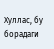Хуллас, бу борадаги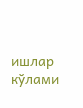ишлар кўлами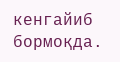кенгайиб бормоқда.